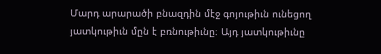Մարդ արարածի բնազդին մէջ գոյութիւն ունեցող յատկութիւն մըն է բռնութիւնը։ Այդ յատկութիւնը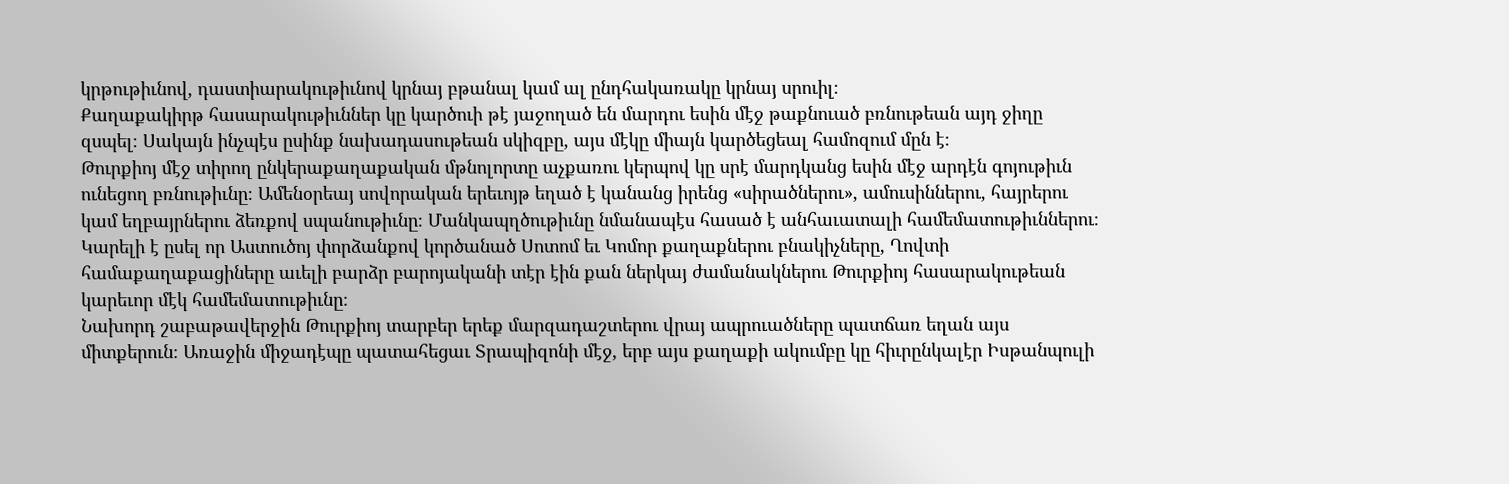կրթութիւնով, դաստիարակութիւնով կրնայ բթանալ կամ ալ ընդհակառակը կրնայ սրուիլ։
Քաղաքակիրթ հասարակութիւններ կը կարծուի թէ յաջողած են մարդու եսին մէջ թաքնուած բռնութեան այդ ջիղը զսպել։ Սակայն ինչպէս ըսինք նախադասութեան սկիզբը, այս մէկը միայն կարծեցեալ համոզում մըն է։
Թուրքիոյ մէջ տիրող ընկերաքաղաքական մթնոլորտը աչքառու կերպով կը սրէ մարդկանց եսին մէջ արդէն գոյութիւն ունեցող բռնութիւնը։ Ամենօրեայ սովորական երեւոյթ եղած է կանանց իրենց «սիրածներու», ամուսիններու, հայրերու կամ եղբայրներու ձեռքով սպանութիւնը։ Մանկապղծութիւնը նմանապէս հասած է անհաւատալի համեմատութիւններու։ Կարելի է ըսել որ Աստուծոյ փորձանքով կործանած Սոտոմ եւ Կոմոր քաղաքներու բնակիչները, Ղովտի համաքաղաքացիները աւելի բարձր բարոյականի տէր էին քան ներկայ ժամանակներու Թուրքիոյ հասարակութեան կարեւոր մէկ համեմատութիւնը։
Նախորդ շաբաթավերջին Թուրքիոյ տարբեր երեք մարզադաշտերու վրայ ապրուածները պատճառ եղան այս միտքերուն։ Առաջին միջադէպը պատահեցաւ Տրապիզոնի մէջ, երբ այս քաղաքի ակումբը կը հիւրընկալէր Իսթանպուլի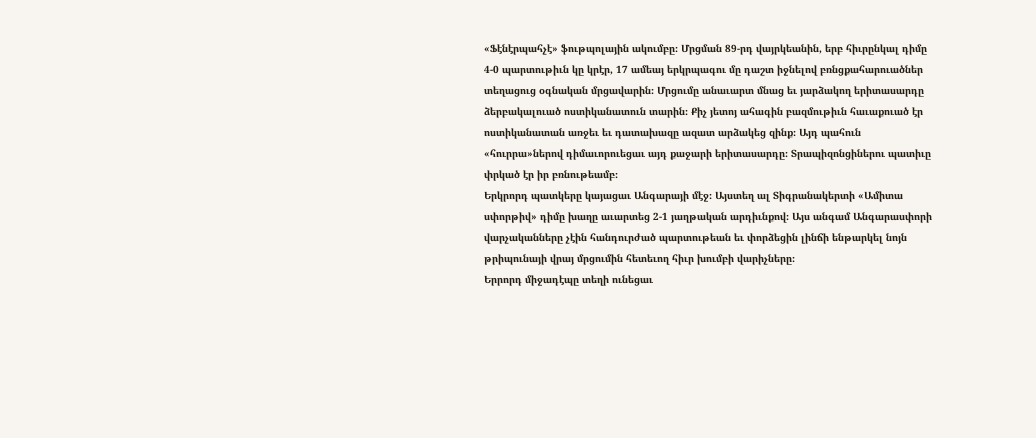«Ֆէնէրպահչէ» ֆութպոլային ակումբը։ Մրցման 89-րդ վայրկեանին, երբ հիւրընկալ դիմը 4-0 պարտութիւն կը կրէր, 17 ամեայ երկրպագու մը դաշտ իջնելով բռնցքահարուածներ տեղացուց օգնական մրցավարին։ Մրցումը անաւարտ մնաց եւ յարձակող երիտասարդը ձերբակալուած ոստիկանատուն տարին։ Քիչ յետոյ ահագին բազմութիւն հաւաքուած էր ոստիկանատան առջեւ եւ դատախազը ազատ արձակեց զինք։ Այդ պահուն «հուրրա»ներով դիմաւորուեցաւ այդ քաջարի երիտասարդը։ Տրապիզոնցիներու պատիւը փրկած էր իր բռնութեամբ։
Երկրորդ պատկերը կայացաւ Անգարայի մէջ։ Այստեղ ալ Տիգրանակերտի «Ամիտա սփորթիվ» դիմը խաղը աւարտեց 2-1 յաղթական արդիւնքով։ Այս անգամ Անգարասփորի վարչականները չէին հանդուրժած պարտութեան եւ փորձեցին լինճի ենթարկել նոյն թրիպունայի վրայ մրցումին հետեւող հիւր խումբի վարիչները։
Երրորդ միջադէպը տեղի ունեցաւ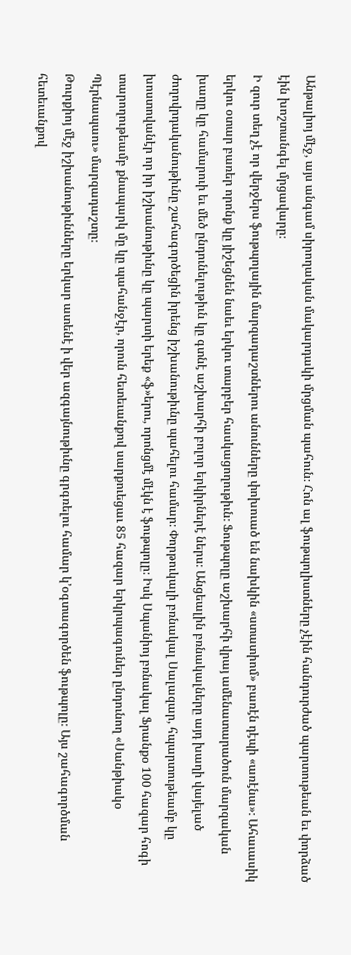Անթալիոյ մէջ, այս անգամ սիրողական մակարդակի մրցման պահուն։ Հոն ալ ֆութպոլիստները չէին հանդուրժած պարտութեան եւ փորձած էին խոշտանգել մրցավարը։
Ի զուր տեղ չէ որ վերջերս ֆութպոլային մարզադաշտներու անունները փոխուած են նախկին «ստատիոմ» բառէն դէպի «առէնա»։ Ահաւասիկ երկու օտար բառեր որոնք կը յիշեցնեն նաեւ երկու տարբեր հասկացողութիւն։ Ֆութպոլը աշխարհի վրայ ամենատարածուն մարզական խաղը կը համարուի եւ մեծ ընդունելութիւն կը գտնէ աշխարհի բոլոր երկիրներէ ներս։ Անցեալին բռնակալները այդ խաղի վայելած ժողովրդականութիւնը շահագործեցին իրենց իշխանութիւնը պահելու համար։ Փորթուկալի բռնակալ Սալազար, հպարտութեամբ կը խոստովանէր որ իր իշխանութիւնը կը պարտի երեք «ֆ»երու, որոնցմէ մէկն է ֆութպոլը։ Իսկ Սպանիոյ բռնակալ Ֆրանքօ 100 հազար հոգի տարողութեամբ քնապարկ մը կը պահանջէր, որուն հետեւանքով սարքուեցաւ 85 հազար երկրպագուներ ընդունող «Սանթիակօ Պէրնապաու» մարզադաշտը։
Թուրքիոյ մէջ իշխանութիւնները երկար ատենէ ի վեր ազգայնութիւնը գրգռելու համար կ՚օգտագործեն ֆութպոլը։ Այս շահագործման հետեւանքով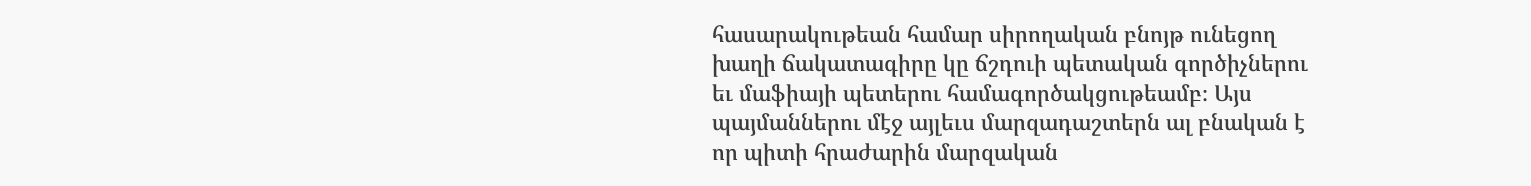հասարակութեան համար սիրողական բնոյթ ունեցող խաղի ճակատագիրը կը ճշդուի պետական գործիչներու եւ մաֆիայի պետերու համագործակցութեամբ։ Այս պայմաններու մէջ այլեւս մարզադաշտերն ալ բնական է որ պիտի հրաժարին մարզական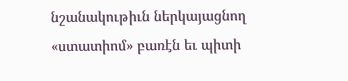նշանակութիւն ներկայացնող «ստատիոմ» բառէն եւ պիտի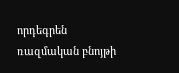որդեգրեն ռազմական բնոյթի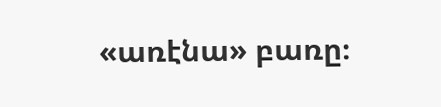«առէնա» բառը։